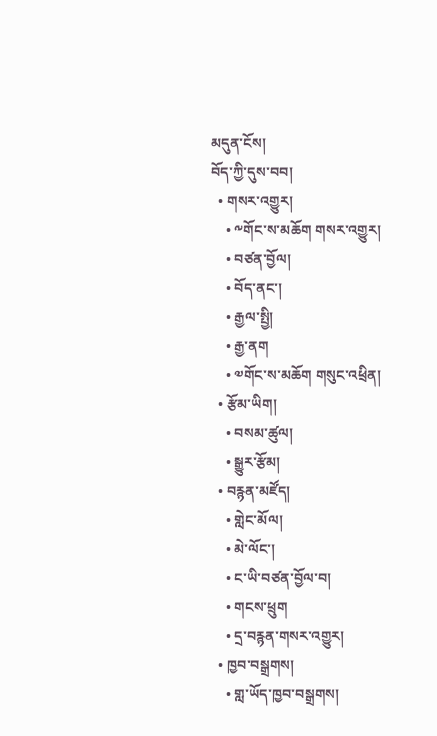མདུན་ངོས།
བོད་ཀྱི་དུས་བབ།
  • གསར་འགྱུར།
    • ༸གོང་ས་མཆོག གསར་འགྱུར།
    • བཙན་བྱོལ།
    • བོད་ནང་།
    • རྒྱལ་སྤྱི།
    • རྒྱ་ནག
    • ༧གོང་ས་མཆོག གསུང་འཕྲིན།
  • རྩོམ་ཡིག།
    • བསམ་ཚུལ།
    • སྒྱུར་རྩོམ།
  • བརྙན་མཛོད།
    • གླེང་མོལ།
    • མེ་ལོང་།
    • ང་ཡི་བཙན་བྱོལ་བ།
    • གངས་ཕྲུག
    • དྲ་བརྙན་གསར་འགྱུར།
  • ཁྱབ་བསྒྲགས།
    • གླ་ཡོད་ཁྱབ་བསྒྲགས།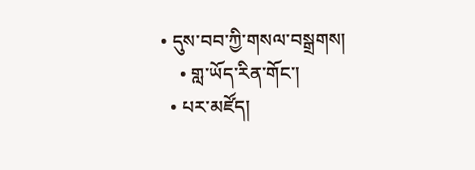• དུས་བབ་ཀྱི་གསལ་བསྒྲགས།
    • གླ་ཡོད་རིན་གོང་།
  • པར་མཛོད།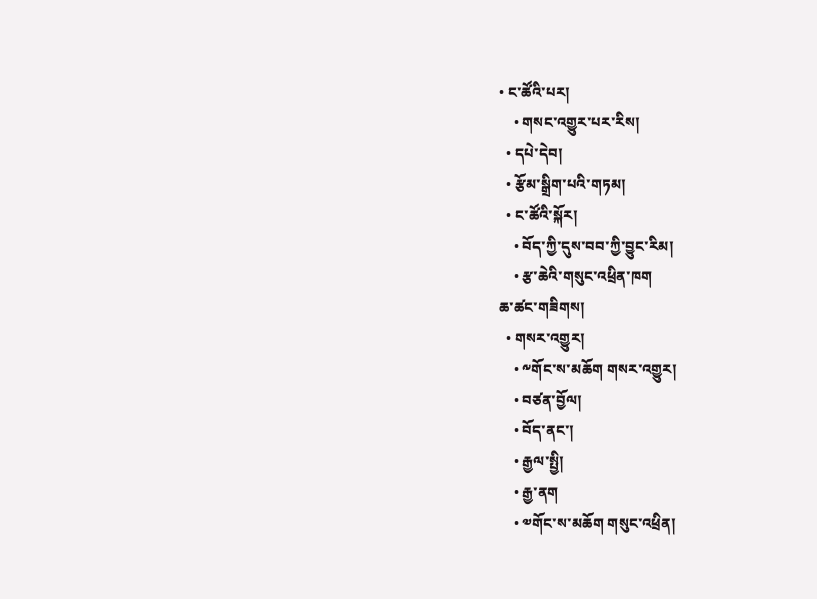• ང་ཚོའི་པར།
    • གསང་འགྱུར་པར་རིས།
  • དཔེ་དེབ།
  • རྩོམ་སྒྲིག་པའི་གཏམ།
  • ང་ཚོའི་སྐོར།
    • བོད་ཀྱི་དུས་བབ་ཀྱི་བྱུང་རིམ།
    • རྩ་ཆེའི་གསུང་འཕྲིན་ཁག
ཆ་ཚང་གཟིགས།
  • གསར་འགྱུར།
    • ༸གོང་ས་མཆོག གསར་འགྱུར།
    • བཙན་བྱོལ།
    • བོད་ནང་།
    • རྒྱལ་སྤྱི།
    • རྒྱ་ནག
    • ༧གོང་ས་མཆོག གསུང་འཕྲིན།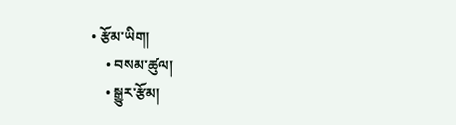• རྩོམ་ཡིག།
    • བསམ་ཚུལ།
    • སྒྱུར་རྩོམ།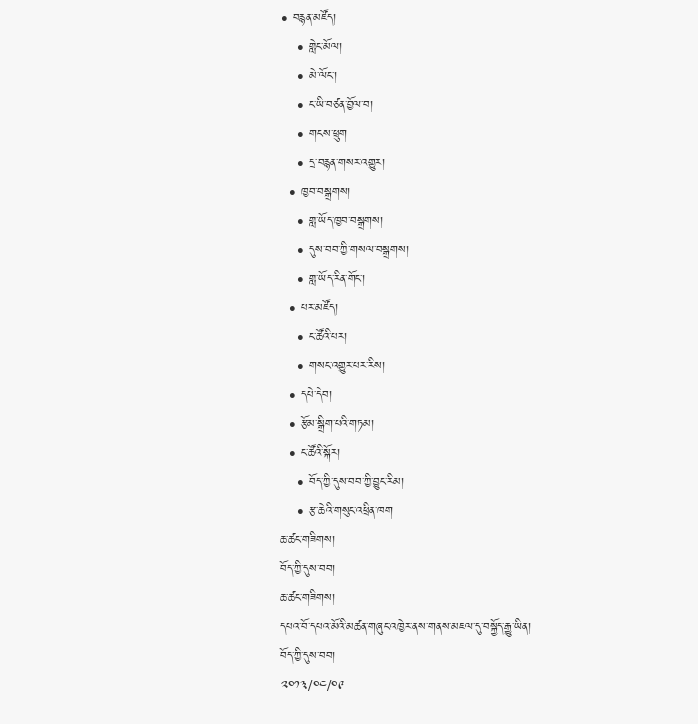• བརྙན་མཛོད།
    • གླེང་མོལ།
    • མེ་ལོང་།
    • ང་ཡི་བཙན་བྱོལ་བ།
    • གངས་ཕྲུག
    • དྲ་བརྙན་གསར་འགྱུར།
  • ཁྱབ་བསྒྲགས།
    • གླ་ཡོད་ཁྱབ་བསྒྲགས།
    • དུས་བབ་ཀྱི་གསལ་བསྒྲགས།
    • གླ་ཡོད་རིན་གོང་།
  • པར་མཛོད།
    • ང་ཚོའི་པར།
    • གསང་འགྱུར་པར་རིས།
  • དཔེ་དེབ།
  • རྩོམ་སྒྲིག་པའི་གཏམ།
  • ང་ཚོའི་སྐོར།
    • བོད་ཀྱི་དུས་བབ་ཀྱི་བྱུང་རིམ།
    • རྩ་ཆེའི་གསུང་འཕྲིན་ཁག
ཆ་ཚང་གཟིགས།
བོད་ཀྱི་དུས་བབ།
ཆ་ཚང་གཟིགས།
དཔའ་བོ་དཔའ་མོའི་མཚན་གཞུང་འཁྱེར་ནས་གནས་མཇལ་དུ་བསྐྱོད་རྒྱུ་ཡིན།
བོད་ཀྱི་དུས་བབ།
༢༠༡༣/༠༤/༠༩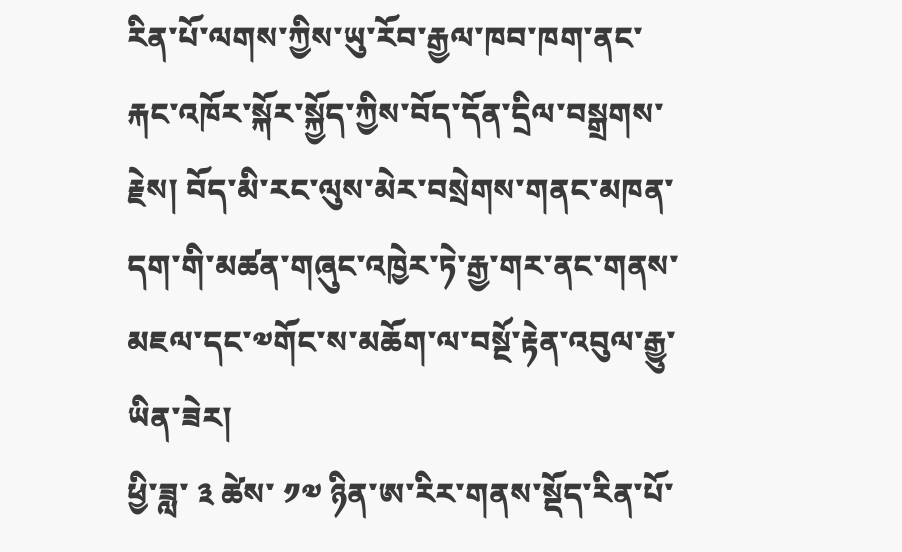རིན་པོ་ལགས་ཀྱིས་ཡུ་རོབ་རྒྱལ་ཁབ་ཁག་ནང་རྐང་འཁོར་སྐོར་སྐྱོད་ཀྱིས་བོད་དོན་དྲིལ་བསྒྲགས་རྗེས། བོད་མི་རང་ལུས་མེར་བསྲེགས་གནང་མཁན་དག་གི་མཚན་གཞུང་འཁྱེར་ཏེ་རྒྱ་གར་ནང་གནས་མཇལ་དང་༧གོང་ས་མཆོག་ལ་བསྔོ་རྟེན་འབུལ་རྒྱུ་ཡིན་ཟེར།
ཕྱི་ཟླ་ ༣ ཚེས་ ༡༧ ཉིན་ཨ་རིར་གནས་སྡོད་རིན་པོ་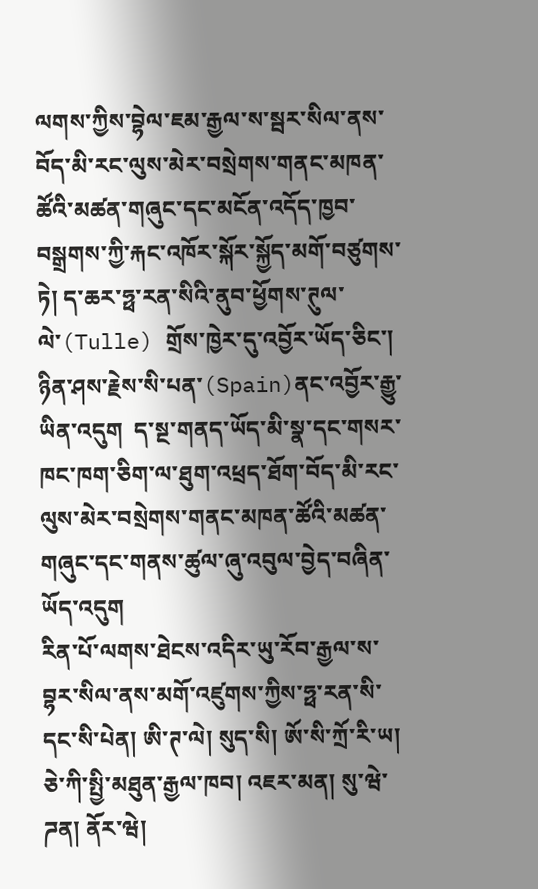ལགས་ཀྱིས་བྷེལ་ཇམ་རྒྱལ་ས་སྦར་སིལ་ནས་བོད་མི་རང་ལུས་མེར་བསྲེགས་གནང་མཁན་ཚོའི་མཚན་གཞུང་དང་མངོན་འདོད་ཁྱབ་བསྒྲགས་ཀྱི་རྐང་འཁོར་སྐོར་སྐྱོད་མགོ་བཙུགས་ཏེ། ད་ཆར་ཧྥ་རན་སིའི་ནུབ་ཕྱོགས་ཊུལ་ལེ་(Tulle) གྲོས་ཁྱེར་དུ་འབྱོར་ཡོད་ཅིང་། ཉིན་ཤས་རྗེས་སི་པན་(Spain)ནང་འབྱོར་རྒྱུ་ཡིན་འདུག  ད་སྔ་གནད་ཡོད་མི་སྣ་དང་གསར་ཁང་ཁག་ཅིག་ལ་ཐུག་འཕྲད་ཐོག་བོད་མི་རང་ལུས་མེར་བསྲེགས་གནང་མཁན་ཚོའི་མཚན་གཞུང་དང་གནས་ཚུལ་ཞུ་འབུལ་བྱེད་བཞིན་ཡོད་འདུག
རིན་པོ་ལགས་ཐེངས་འདིར་ཡུ་རོབ་རྒྱལ་ས་བྷར་སིལ་ནས་མགོ་འཛུགས་ཀྱིས་ཧྥ་རན་སི་དང་སི་པེན། ཨི་ཊ་ལེ། སུད་སི། ཨོ་སི་ཀྲོ་རི་ཡ། ཅེ་ཀི་སྤྱི་མཐུན་རྒྱལ་ཁབ། འཇར་མན། སུ་ཝེ་ཌན། ནོར་ཝེ།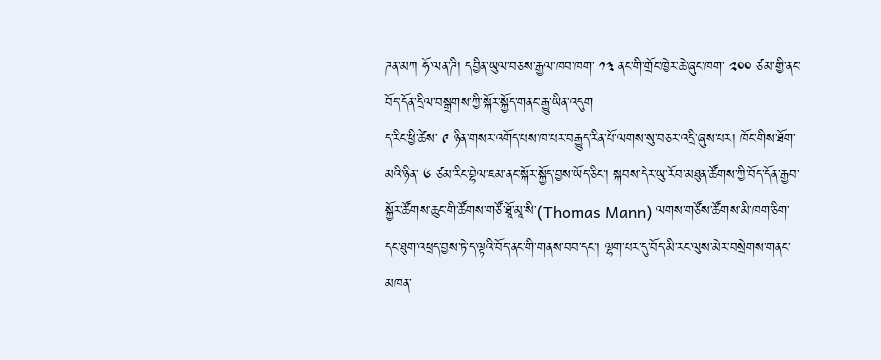ཌན་མཀ ཧོ་ལན་ཌི། དབྱིན་ཡུལ་བཅས་རྒྱལ་ཁབ་ཁག་ ༡༣ ནང་གི་གྲོང་ཁྱེར་ཆེ་ཞུང་ཁག་ ༢༠༠ ཙམ་གྱི་ནང་བོད་དོན་དྲིལ་བསྒྲགས་ཀྱི་སྐོར་སྐྱོད་གནང་རྒྱུ་ཡིན་འདུག
ད་རིང་ཕྱི་ཚེས་ ༩ ཉིན་གསར་འགོད་པས་ཁ་པར་བརྒྱུད་རིན་པོ་ལགས་སུ་བཅར་འདྲི་ཞུས་པར། ཁོང་གིས་ཐོག་མའི་ཉིན་ ༦ ཙམ་རིང་བྷེལ་ཇམ་ནང་སྐོར་སྐྱོད་བྱས་ཡོད་ཅིང་། སྐབས་དེར་ཡུ་རོབ་མཐུན་ཚོགས་ཀྱི་བོད་དོན་རྒྱབ་སྐྱོར་ཚོགས་ཆུང་གི་ཚོགས་གཙོ་ཐཱོ་མཱ་སི་(Thomas Mann) ལགས་གཙོས་ཚོགས་མི་ཁག་ཅིག་དང་ཐུག་འཕྲད་བྱས་ཏེ་ད་ལྟའི་བོད་ནང་གི་གནས་བབ་དང་། ལྷག་པར་དུ་བོད་མི་རང་ལུས་མེར་བསྲེགས་གནང་མཁན་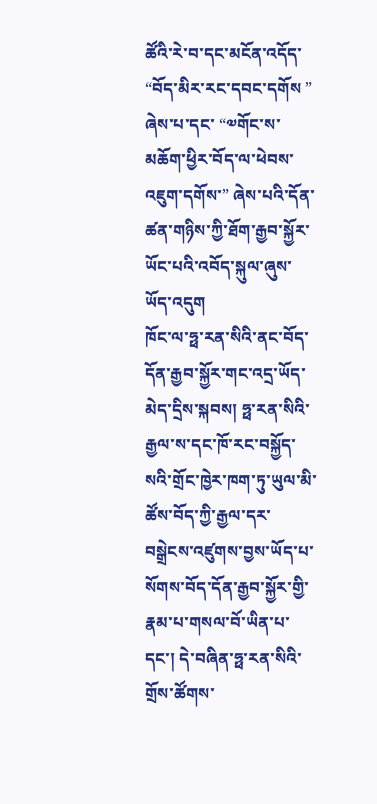ཚོའི་རེ་བ་དང་མངོན་འདོད་ “བོད་མིར་རང་དབང་དགོས ” ཞེས་པ་དང་ “༧གོང་ས་མཆོག་ཕྱིར་བོད་ལ་ཕེབས་འཇུག་དགོས་” ཞེས་པའི་དོན་ཚན་གཉིས་ཀྱི་ཐོག་རྒྱབ་སྐྱོར་ཡོང་པའི་འབོད་སྐུལ་ཞུས་ཡོད་འདུག
ཁོང་ལ་ཧྥ་རན་སིའི་ནང་བོད་དོན་རྒྱབ་སྐྱོར་གང་འདྲ་ཡོད་མེད་དྲིས་སྐབས། ཧྥ་རན་སིའི་རྒྱལ་ས་དང་ཁོ་རང་བསྐྱོད་སའི་གྲོང་ཁྱེར་ཁག་ཏུ་ཡུལ་མི་ཚོས་བོད་ཀྱི་རྒྱལ་དར་བསྒྲེངས་འཛུགས་བྱས་ཡོད་པ་སོགས་བོད་དོན་རྒྱབ་སྐྱོར་གྱི་རྣམ་པ་གསལ་བོ་ཡིན་པ་དང་། དེ་བཞིན་ཧྥ་རན་སིའི་གྲོས་ཚོགས་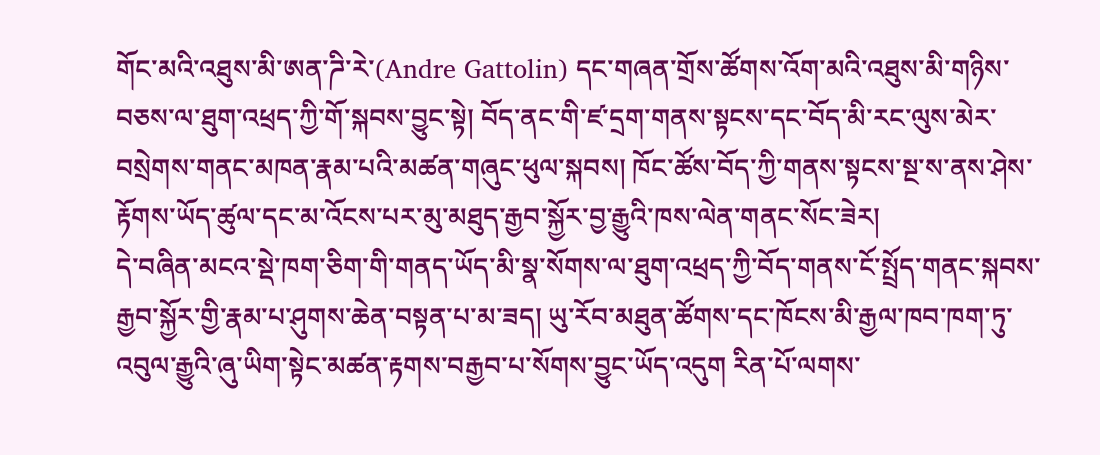གོང་མའི་འཐུས་མི་ཨན་ཌི་རེ་(Andre Gattolin) དང་གཞན་གྲོས་ཚོགས་འོག་མའི་འཐུས་མི་གཉིས་བཅས་ལ་ཐུག་འཕྲད་ཀྱི་གོ་སྐབས་བྱུང་སྟེ། བོད་ནང་གི་ཛ་དྲག་གནས་སྟངས་དང་བོད་མི་རང་ལུས་མེར་བསྲེགས་གནང་མཁན་རྣམ་པའི་མཚན་གཞུང་ཕུལ་སྐབས། ཁོང་ཚོས་བོད་ཀྱི་གནས་སྟངས་སྔ་ས་ནས་ཤེས་རྟོགས་ཡོད་ཚུལ་དང་མ་འོངས་པར་མུ་མཐུད་རྒྱབ་སྐྱོར་བྱ་རྒྱུའི་ཁས་ལེན་གནང་སོང་ཟེར།
དེ་བཞིན་མངའ་སྡེ་ཁག་ཅིག་གི་གནད་ཡོད་མི་སྣ་སོགས་ལ་ཐུག་འཕྲད་ཀྱི་བོད་གནས་ངོ་སྤྲོད་གནང་སྐབས་རྒྱབ་སྐྱོར་གྱི་རྣམ་པ་ཤུགས་ཆེན་བསྟན་པ་མ་ཟད། ཡུ་རོབ་མཐུན་ཚོགས་དང་ཁོངས་མི་རྒྱལ་ཁབ་ཁག་ཏུ་འབུལ་རྒྱུའི་ཞུ་ཡིག་སྟེང་མཚན་རྟགས་བརྒྱབ་པ་སོགས་བྱུང་ཡོད་འདུག རིན་པོ་ལགས་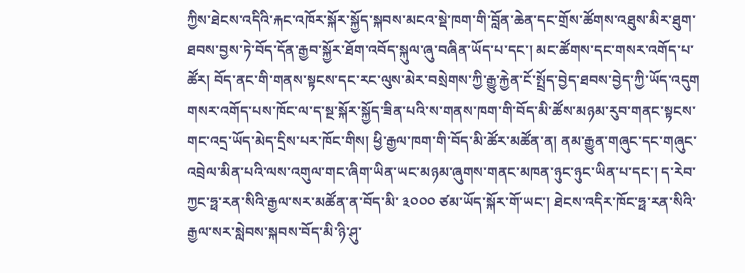ཀྱིས་ཐེངས་འདིའི་རྐང་འཁོར་སྐོར་སྐྱོད་སྐབས་མངའ་སྡེ་ཁག་གི་བློན་ཆེན་དང་གྲོས་ཚོགས་འཐུས་མིར་ཐུག་ཐབས་བྱས་ཏེ་བོད་དོན་རྒྱབ་སྐྱོར་ཐོག་འབོད་སྐུལ་ཞུ་བཞིན་ཡོད་པ་དང་། མང་ཚོགས་དང་གསར་འགོད་པ་ཚོར། བོད་ནང་གི་གནས་སྟངས་དང་རང་ལུས་མེར་བསྲེགས་ཀྱི་རྒྱུ་རྐྱེན་ངོ་སྤྲོད་བྱེད་ཐབས་བྱེད་ཀྱི་ཡོད་འདུག
གསར་འགོད་པས་ཁོང་ལ་ད་སྔ་སྐོར་སྐྱོད་ཟིན་པའི་ས་གནས་ཁག་གི་བོད་མི་ཚོས་མཉམ་རུབ་གནང་སྟངས་གང་འདྲ་ཡོད་མེད་དྲིས་པར་ཁོང་གིས། ཕྱི་རྒྱལ་ཁག་གི་བོད་མི་ཚོར་མཚོན་ན། ནམ་རྒྱུན་གཞུང་དང་གཞུང་འབྲེལ་མིན་པའི་ལས་འགུལ་གང་ཞིག་ཡིན་ཡང་མཉམ་ཞུགས་གནང་མཁན་ཉུང་ཉུང་ཡིན་པ་དང་། ད་རེབ་ཀྱང་ཧྥ་རན་སིའི་རྒྱལ་སར་མཚོན་ན་བོད་མི་ ༣༠༠༠ ཙམ་ཡོད་སྐོར་གོ་ཡང་། ཐེངས་འདིར་ཁོང་ཧྥ་རན་སིའི་རྒྱལ་སར་སླེབས་སྐབས་བོད་མི་ཉི་ཤུ་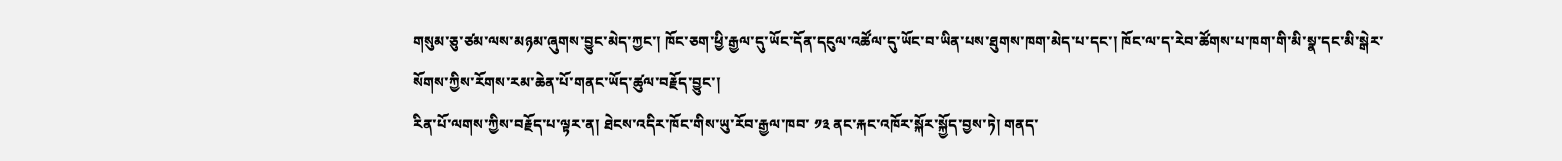གསུམ་ཅུ་ཙམ་ལས་མཉམ་ཞུགས་བྱུང་མེད་ཀྱང་། ཁོང་ཅག་ཕྱི་རྒྱལ་དུ་ཡོང་དོན་དངུལ་འཚོལ་དུ་ཡོང་བ་ཡིན་པས་ཐུགས་ཁག་མེད་པ་དང་། ཁོང་ལ་ད་རེབ་ཚོགས་པ་ཁག་གི་མི་སྣ་དང་མི་སྒེར་སོགས་ཀྱིས་རོགས་རམ་ཆེན་པོ་གནང་ཡོད་ཚུལ་བརྗོད་བྱུང་།
རིན་པོ་ལགས་ཀྱིས་བརྗོད་པ་ལྟར་ན། ཐེངས་འདིར་ཁོང་གིས་ཡུ་རོབ་རྒྱལ་ཁབ་ ༡༣ ནང་རྐང་འཁོར་སྐོར་སྐྱོད་བྱས་ཏེ། གནད་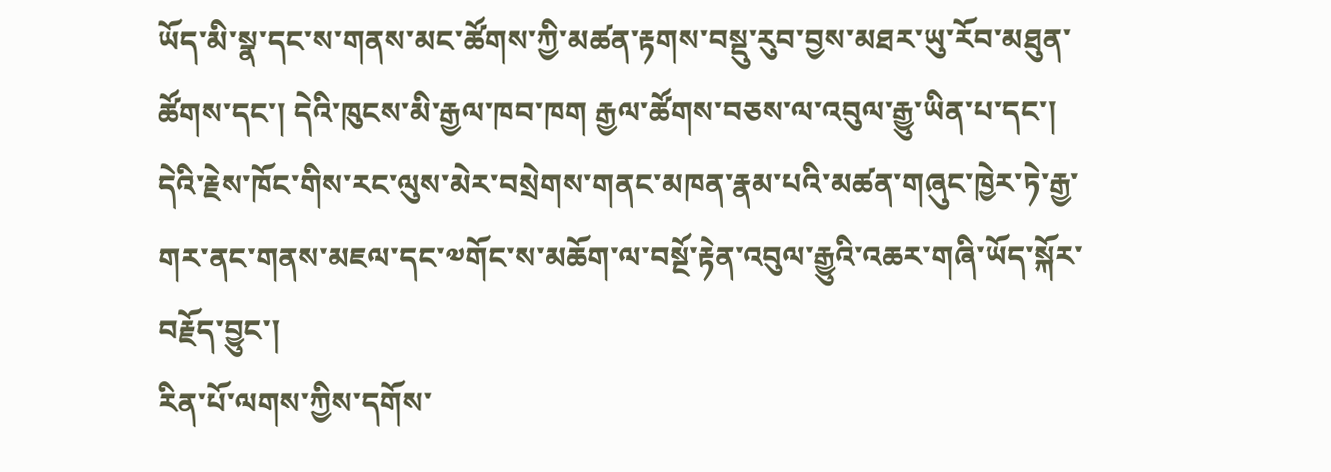ཡོད་མི་སྣ་དང་ས་གནས་མང་ཚོགས་ཀྱི་མཚན་རྟགས་བསྡུ་རུབ་བྱས་མཐར་ཡུ་རོབ་མཐུན་ཚོགས་དང་། དེའི་ཁུངས་མི་རྒྱལ་ཁབ་ཁག རྒྱལ་ཚོགས་བཅས་ལ་འབུལ་རྒྱུ་ཡིན་པ་དང་། དེའི་རྗེས་ཁོང་གིས་རང་ལུས་མེར་བསྲེགས་གནང་མཁན་རྣམ་པའི་མཚན་གཞུང་ཁྱེར་ཏེ་རྒྱ་གར་ནང་གནས་མཇལ་དང་༧གོང་ས་མཆོག་ལ་བསྔོ་རྟེན་འབུལ་རྒྱུའི་འཆར་གཞི་ཡོད་སྐོར་བརྗོད་བྱུང་།
རིན་པོ་ལགས་ཀྱིས་དགོས་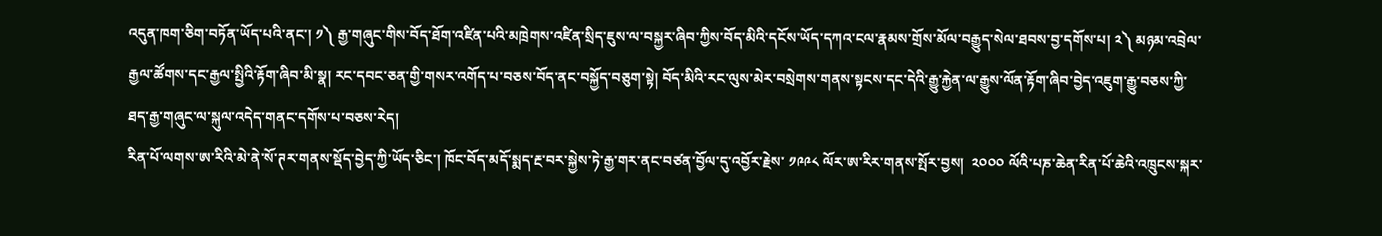འདུན་ཁག་ཅིག་བཏོན་ཡོད་པའི་ནང་། ༡༽ རྒྱ་གཞུང་གིས་བོད་ཐོག་འཛིན་པའི་མཁྲེགས་འཛིན་སྲིད་ཇུས་ལ་བསྐྱར་ཞིབ་ཀྱིས་བོད་མིའི་དངོས་ཡོད་དཀའ་ངལ་རྣམས་གྲོས་མོལ་བརྒྱུད་སེལ་ཐབས་བྱ་དགོས་པ། ༢༽ མཉམ་འབྲེལ་རྒྱལ་ཚོགས་དང་རྒྱལ་སྤྱིའི་རྟོག་ཞིབ་མི་སྣ། རང་དབང་ཅན་གྱི་གསར་འགོད་པ་བཅས་བོད་ནང་བསྐྱོད་བཅུག་སྟེ། བོད་མིའི་རང་ལུས་མེར་བསྲེགས་གནས་སྟངས་དང་དེའི་རྒྱུ་རྐྱེན་ལ་རྒྱུས་ལོན་རྟོག་ཞིབ་བྱེད་འཇུག་རྒྱུ་བཅས་ཀྱི་ཐད་རྒྱ་གཞུང་ལ་སྐུལ་འདེད་གནང་དགོས་པ་བཅས་རེད།
རིན་པོ་ལགས་ཨ་རིའི་མེ་ནེ་སོ་ཊར་གནས་སྡོད་བྱེད་ཀྱི་ཡོད་ཅིང་། ཁོང་བོད་མདོ་སྨད་རྔ་བར་སྐྱེས་ཏེ་རྒྱ་གར་ནང་བཙན་བྱོལ་དུ་འབྱོར་རྗེས་ ༡༩༩༨ ལོར་ཨ་རིར་གནས་སྤོར་བྱས།  ༢༠༠༠ ལོའི་པཎ་ཆེན་རིན་པོ་ཆེའི་འཁྲུངས་སྐར་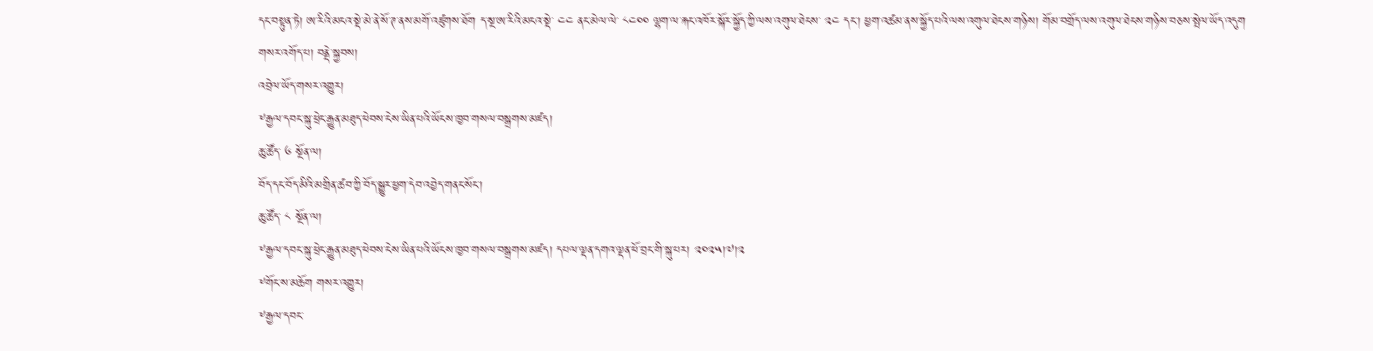དང་བསྟུན་ཏེ། ཨ་རིའི་མངའ་སྡེ་མེ་ནེ་སོ་ཊ་ནས་མགོ་འཛུགས་ཐོག ད་སྔ་ཨ་རིའི་མངའ་སྡེ་ ༤༤ ནང་མེལ་ལེ་ ༨༤༠༠ ལྷག་ལ་རྐང་འཁོར་སྐོར་སྐྱོད་ཀྱི་ལས་འགུལ་ཐེངས་ ༢༤ དང་། ཕྱག་འཚམ་ནས་སྐྱོད་པའི་ལས་འགུལ་ཐེངས་གཉིས། གོམ་བགྲོད་ལས་འགུལ་ཐེངས་གཉིས་བཅས་སྤེལ་ཡོད་འདུག
གསར་འགོད་པ། བནྡེ་སྐྱབས།
འབྲེལ་ཡོད་གསར་འགྱུར།
༸རྒྱལ་དབང་སྐུ་ཕྲེང་རྒྱུན་མཐུད་ཕེབས་ངེས་ཡིན་པའི་ཡོངས་ཁྱབ་གསལ་བསྒྲགས་མཛད།
ཆུ་ཚོད་ ༦ སྔོན་ལ།
བོད་དང་བོད་མིའི་མགྲིན་ཚབ་ཀྱི་བོད་སྒྱུར་ཕྱག་དེབ་འབྱེད་གནང་སོང་།
ཆུ་ཚོད་ ༨ སྔོན་ལ།
༸རྒྱལ་དབང་སྐུ་ཕྲེང་རྒྱུན་མཐུད་ཕེབས་ངེས་ཡིན་པའི་ཡོངས་ཁྱབ་གསལ་བསྒྲགས་མཛད། དཔལ་ལྡན་དགའ་ལྡན་ཕོ་བྲང་གི་སྐུ་པར། ༢༠༢༥།༧།༢
༸གོང་ས་མཆོག གསར་འགྱུར།
༸རྒྱལ་དབང་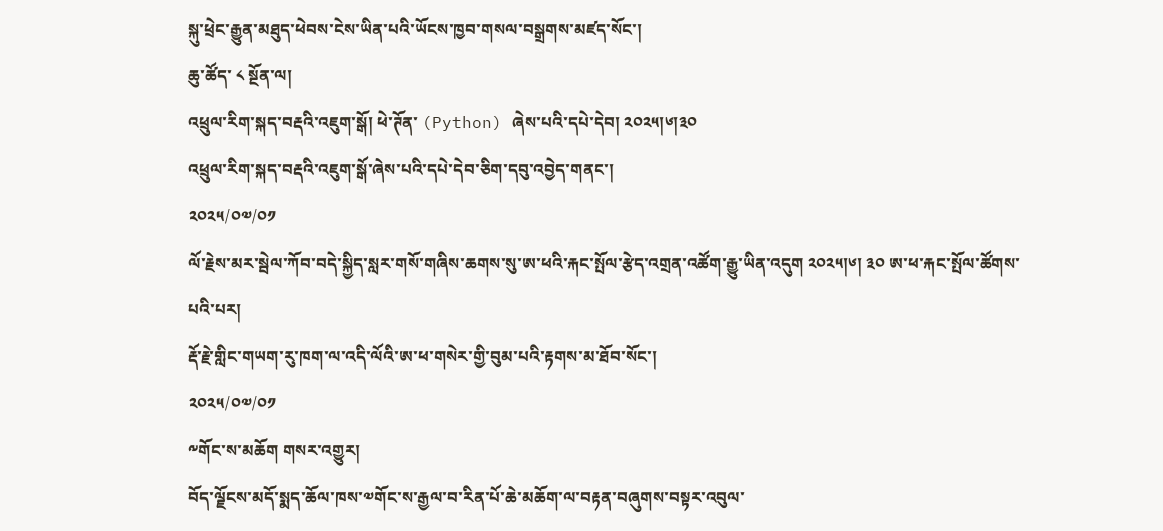སྐུ་ཕྲེང་རྒྱུན་མཐུད་ཕེབས་ངེས་ཡིན་པའི་ཡོངས་ཁྱབ་གསལ་བསྒྲགས་མཛད་སོང་།
ཆུ་ཚོད་ ༨ སྔོན་ལ།
འཕྲུལ་རིག་སྐད་བརྡའི་འཇུག་སྒོ། ཕེ་ཊོན་ (Python) ཞེས་པའི་དཔེ་དེབ། ༢༠༢༥།༦།༣༠
འཕྲུལ་རིག་སྐད་བརྡའི་འཇུག་སྒོ་ཞེས་པའི་དཔེ་དེབ་ཅིག་དབུ་འབྱེད་གནང་།
༢༠༢༥/༠༧/༠༡
ལོ་རྗེས་མར་སྦེལ་ཀོབ་བདེ་སྐྱིད་སླར་གསོ་གཞིས་ཆགས་སུ་ཨ་ཕའི་རྐང་སྤོལ་རྩེད་འགྲན་འཚོག་རྒྱུ་ཡིན་འདུག ༢༠༢༥།༦། ༣༠ ཨ་ཕ་རྐང་སྤོལ་ཚོགས་པའི་པར།
རྡོ་རྗེ་གླིང་གཡག་རུ་ཁག་ལ་འདི་ལོའི་ཨ་ཕ་གསེར་གྱི་བུམ་པའི་རྟགས་མ་ཐོབ་སོང་།
༢༠༢༥/༠༧/༠༡
༸གོང་ས་མཆོག གསར་འགྱུར།
བོད་ལྗོངས་མདོ་སྨད་ཆོལ་ཁས་༧གོང་ས་རྒྱལ་བ་རིན་པོ་ཆེ་མཆོག་ལ་བརྟན་བཞུགས་བསྟར་འབུལ་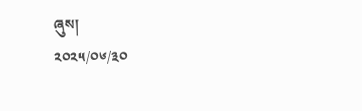ཞུས།
༢༠༢༥/༠༦/༣༠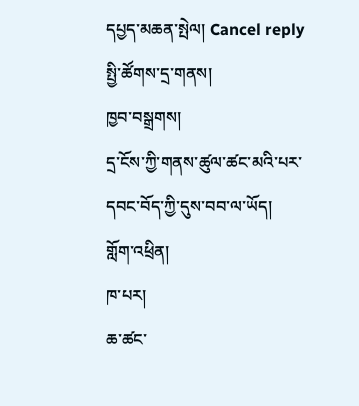དཔྱད་མཆན་སྤེལ། Cancel reply
སྤྱི་ཚོགས་དྲ་གནས།
ཁྱབ་བསྒྲགས།
དྲ་ངོས་ཀྱི་གནས་ཚུལ་ཚང་མའི་པར་དབང་བོད་ཀྱི་དུས་བབ་ལ་ཡོད།
གློག་འཕྲིན།
ཁ་པར།
ཆ་ཚང་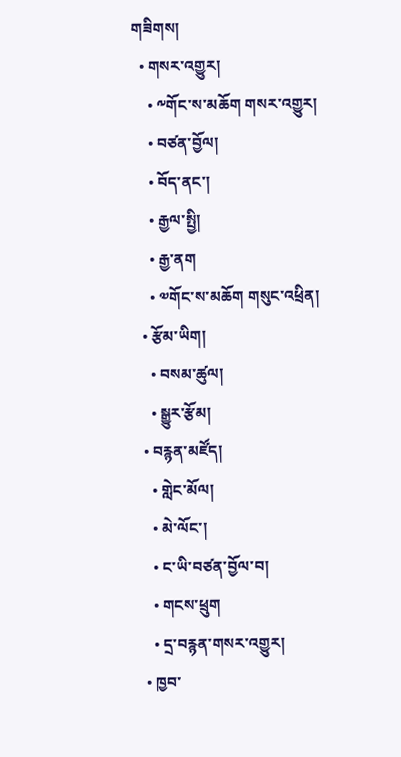གཟིགས།
  • གསར་འགྱུར།
    • ༸གོང་ས་མཆོག གསར་འགྱུར།
    • བཙན་བྱོལ།
    • བོད་ནང་།
    • རྒྱལ་སྤྱི།
    • རྒྱ་ནག
    • ༧གོང་ས་མཆོག གསུང་འཕྲིན།
  • རྩོམ་ཡིག།
    • བསམ་ཚུལ།
    • སྒྱུར་རྩོམ།
  • བརྙན་མཛོད།
    • གླེང་མོལ།
    • མེ་ལོང་།
    • ང་ཡི་བཙན་བྱོལ་བ།
    • གངས་ཕྲུག
    • དྲ་བརྙན་གསར་འགྱུར།
  • ཁྱབ་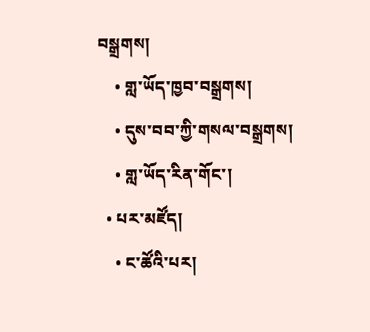བསྒྲགས།
    • གླ་ཡོད་ཁྱབ་བསྒྲགས།
    • དུས་བབ་ཀྱི་གསལ་བསྒྲགས།
    • གླ་ཡོད་རིན་གོང་།
  • པར་མཛོད།
    • ང་ཚོའི་པར།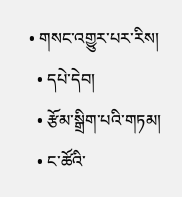• གསང་འགྱུར་པར་རིས།
  • དཔེ་དེབ།
  • རྩོམ་སྒྲིག་པའི་གཏམ།
  • ང་ཚོའི་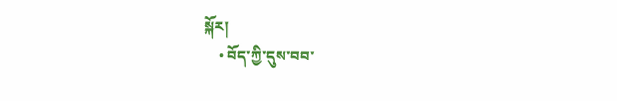སྐོར།
    • བོད་ཀྱི་དུས་བབ་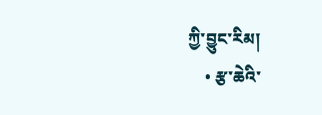ཀྱི་བྱུང་རིམ།
    • རྩ་ཆེའི་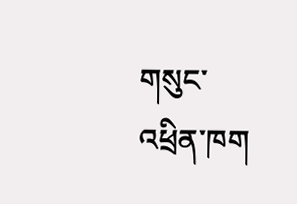གསུང་འཕྲིན་ཁག